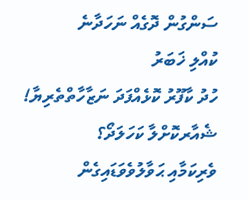ސަންގުން ދޮގެއް ނަހަދާނެ
ކުއްލި ޚަބަރު
ހުދު ކާފޫރު ކޮޅެއްފަދަ ނަޒާހާތްތެރިޔާ!
ޝެއާރކޮށްލާ ކަހަލަދޯ؟
ވެރިކަމާއި ޙަވާލުވެވަޑައިގެން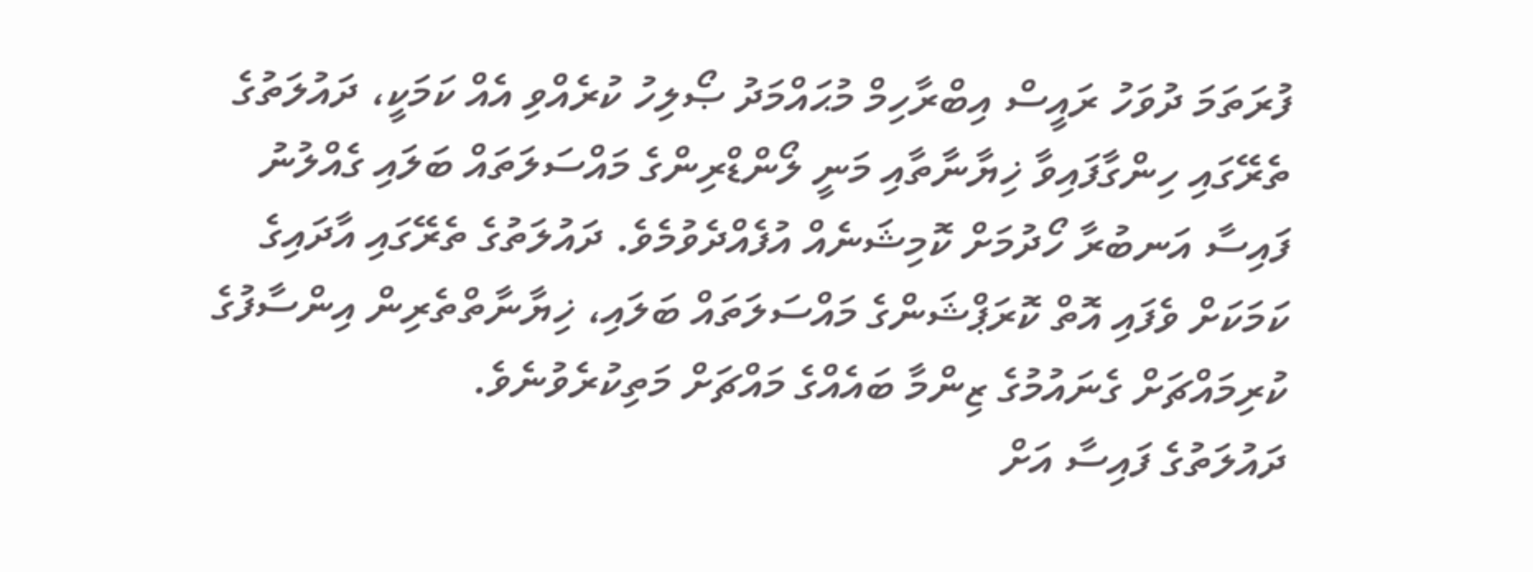ފުރަތަމަ ދުވަހު ރައީސް އިބްރާހިމް މުޙައްމަދު ޞޯލިހު ކުރެއްވި އެއް ކަމަކީ، ދައުލަތުގެ ތެރޭގައި ހިންގާފައިވާ ޚިޔާނާތާއި މަނީ ލޯންޑްރިންގެ މައްސަލަތައް ބަލައި ގެއްލުނު ފައިސާ އަނބުރާ ހޯދުމަށް ކޮމިޝަނެއް އުފެއްދެވުމެވެ. ދައުލަތުގެ ތެރޭގައި އާދައިގެ ކަމަކަށް ވެފައި އޮތް ކޮރަޕްޝަންގެ މައްސަލަތައް ބަލައި، ޚިޔާނާތްތެރިން އިންސާފުގެ ކުރިމައްޗަށް ގެނައުމުގެ ޒިންމާ ބައެއްގެ މައްޗަށް މަތިކުރެވުނެވެ.
ދައުލަތުގެ ފައިސާ އަށް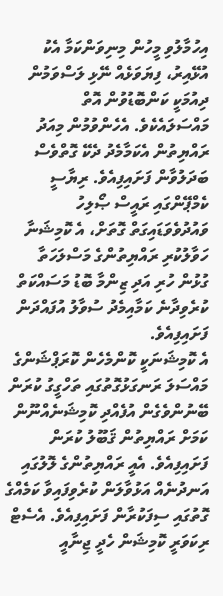އިހުމާލުވި މީހުން މިނިވަންކަމާ އެކު އުޅޭއިރު، ފިޔަވަޅެއް ނޭޅި ލަސްވަމުން ދިއުމަކީ ކަންބޮޑުވުން އޮތް މައްސަލައެކެވެ. އެހެންވުމުން މިއަދު ރައްޔިތުން އެކަމާމެދު ދެކޭ ގޮތްވެސް ބަދަލުވާން ފަށައިފިއެވެ. ރިޔާސީ ކެމްޕޭންގައި ރައީސް ޞޯލިހު ވައުދުވެވަޑައިގަތް ގޮތަށް، އެ ކޮމިޝަނާ ހަވާލުކުރި ރައްޔިތުންގެ މަސްލަހަތާ ގުޅުން ހުރި އަދި ޒިންމާ ބޮޑު މަސައްކަތް ކުރެވިދާނެ ކަމާއިމެދު ސުވާލު އުފައްދަން ފަށައިފިއެވެ.
އެ ކޮމިޝަނަކީ ކޮންމެހެން ކޮރަޕްޝަންގެ މައްސަލަ ރަނގަޅުގޮތުގައި ތަހްގީގު ކުރަން ބޭނުންވެގެން އުފެއްދި ކޮމިޝަނެއްނޫން ކަމަށް ރައްޔިތުން ޤަބޫލު ކުރަން ފަށައިފިއެވެ. އެއީ ރައްޔިތުންގެ ލޮލުގައި އަނދުނެއް އަޅުވާލަން ކުރެވިފައިވާ ކަމެއްގެ ގޮތުގައި ސިފަކުރާން ފަށައިފިއެވެ. އެސެޓް ރިކަވަރީ ކޮމިޝަން ހެދީ ޖިނާއީ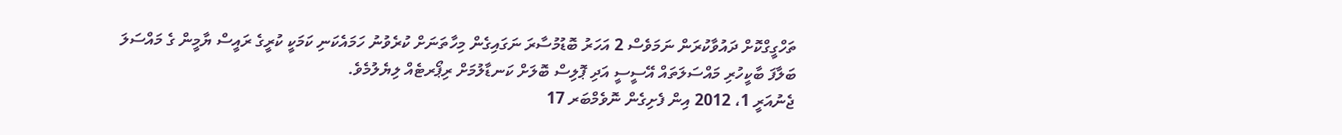ތަހްގީގްކޮށް ދައުވާކުރަން ނަމަވެސް 2 އަހަރު ބޮޑުމުސާރަ ނަގައިގެން މިހާތަނަށް ކުރެވުނު ހަމައެކަނި ކަމަކީ ކުރީގެ ރައީސް ޔާމީން ގެ މައްސަލަ ބަލާފަ ބާކީހުރި މައްސަލަތައް އޭސީސީ އަދި ޕޮލިސް ބޮލަށް ކަނޑާލުމަށް ރިޕޯރޓެއް ލިޔެލުމެވެ.
ޖެނުއަރީ 1، 2012 އިން ފެށިގެން ނޮވެމްބަރ 17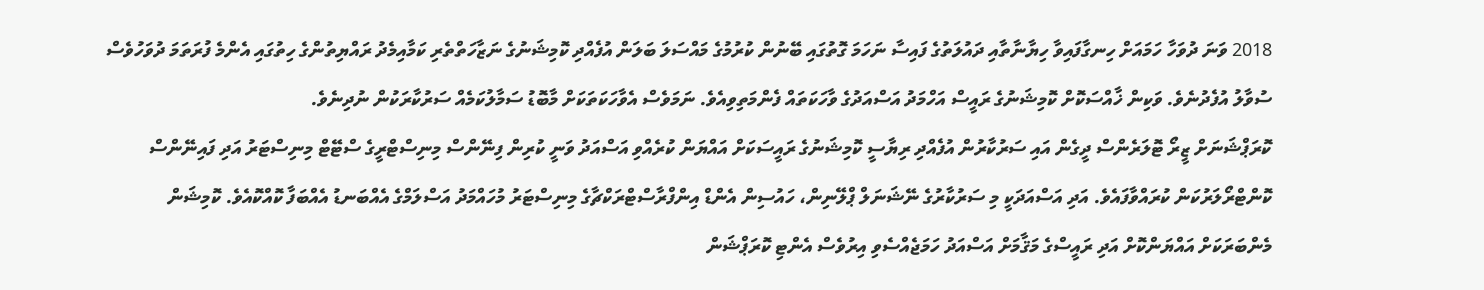2018 ވަނަ ދުވަހާ ހަމައަށް ހިނގާފައިވާ ހިޔާނާތާއި ދައުލަތުގެ ފައިސާ ނަހަމަ ގޮތުގައި ބޭނުން ކުރުމުގެ މައްސަލަ ބަލަން އުފެއްދި ކޮމިޝަނުގެ ނަޒާހަތްތެރި ކަމާއިމެދު ރައްޔިތުންގެ ހިތުގައި އެންމެ ފުރަތަމަ ދުވަހުވެސް ސުވާލު އުފެދުނެވެ. ވަކިން ޚާއްސަކޮށް ކޮމިޝަނުގެ ރައީސް އަހްމަދު އަސްއަދުގެ ވާހަކަތައް ފެންމަތިވިއެވެ. ނަމަވެސް އެވާހަކަތަކަށް މާބޮޑު ސަމާލުކަމެއް ސަރުކާރަކުން ނުދިނެވެ.
ކޮރަޕްޝަނަށް ޒީރޯ ޓޮލަރެންސް ދީގެން އައި ސަރުކާރުން އުފެއްދި ރިޔާސީ ކޮމިޝަނުގެ ރައީސަކަށް އައްޔަން ކުރެއްވި އަސްއަދު ވަނީ ކުރިން ފިނޭންސް މިނިސްޓްރީގެ ސްޓޭޓް މިނިސްޓަރު އަދި ފައިނޭންސް ކޮންޓްރޯލަރުކަން ކުރައްވާފައެވެ. އަދި އަސްއަދަކީ މި ސަރުކާރުގެ ނޭޝަނަލް ޕްލޭނިން، ހައުސިން އެންޑް އިންފްރާސްޓްރަކްޗާގެ މިނިސްޓަރު މުހައްމަދު އަސްލަމްގެ އެއްބަނޑު އެއްބަފާ ކޮއްކޮއެވެ. ކޮމިޝަން މެންބަރަކަށް އައްޔަންކޮށް އަދި ރައީސްގެ މަޤާމަށް އަސްއަދު ހަމަޖެއްސެވި އިރުވެސް އެންޓި ކޮރަޕްޝަން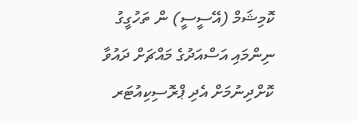ކޮމިޝަމް (އޭސީސީ) ން ތަހުގީގު ނިންމައި އަސްއަދުގެ މައްޗަށް ދައުވާ ކޮށްދިނުމަށް އެދި ޕްރޮސިކިއުޓަރ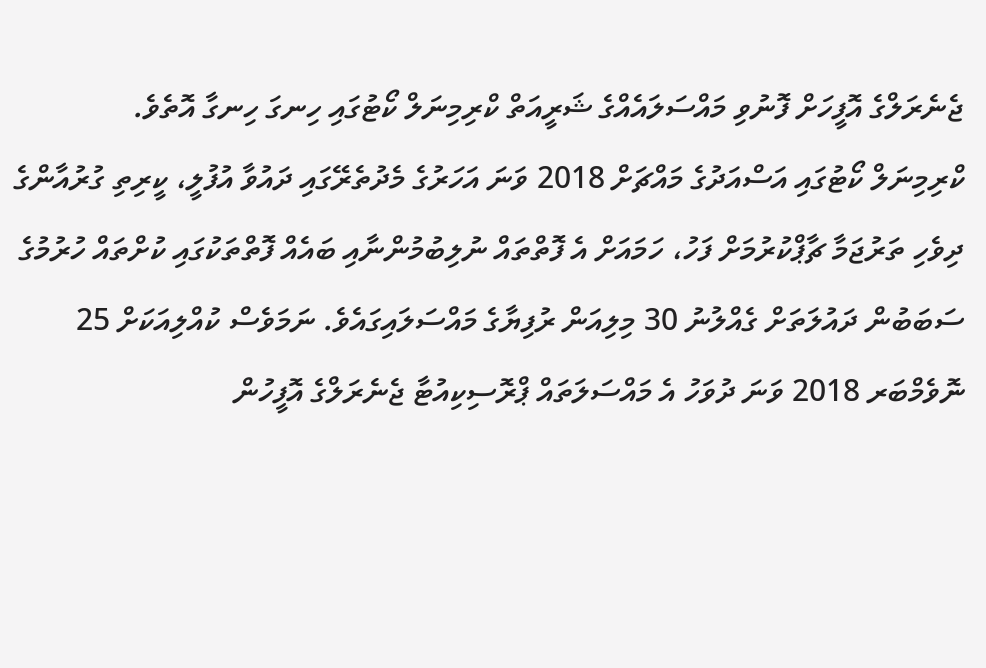ޖެނެރަލްގެ އޮފީހަށް ފޮނުވި މައްސަލައެއްގެ ޝަރީއަތް ކްރިމިނަލް ކޯޓުގައި ހިނގަ ހިނގާ އޮތެވެ.
ކްރިމިނަލް ކޯޓުގައި އަސްއަދުގެ މައްޗަށް 2018 ވަނަ އަހަރުގެ މެދުތެރޭގައި ދައުވާ އުފުލީ، ކީރިތި ގުރުއާންގެ ދިވެހި ތަރުޖަމާ ޗާޕްކުރުމަށް ފަހު، ހަމައަށް އެ ފޮތްތައް ނުލިބުމުންނާއި ބައެއް ފޮތްތަކުގައި ކުށްތައް ހުރުމުގެ ސަބަބުން ދައުލަތަށް ގެއްލުނު 30 މިލިއަން ރުފިޔާގެ މައްސަލައިގައެވެ. ނަމަވެސް ކުއްލިއަކަށް 25 ނޮވެމްބަރ 2018 ވަނަ ދުވަހު އެ މައްސަލަތައް ޕްރޮސިކިއުޓާ ޖެނެރަލްގެ އޮފީހުން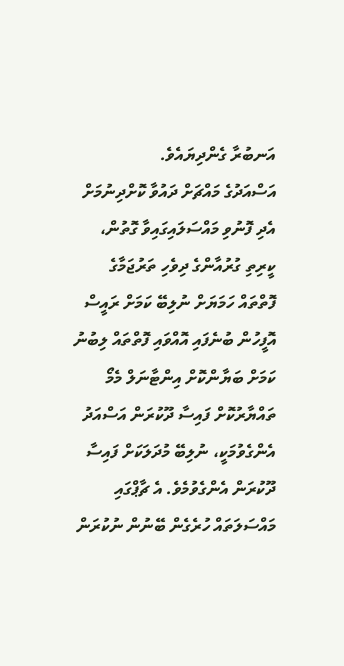އަނބުރާ ގެންދިޔައެވެ.
އަސްއަދުގެ މައްޗަށް ދައުވާ ކޮށްދިނުމަށް އެދި ފޮނުވި މައްސަލައިގައިވާ ގޮތުން، ކީރިތި ގުރުއާންގެ ދިވެހި ތަރުޖަމާގެ ފޮތްތައް ހަމަޔަށް ނުލިބޭ ކަމަށް ރައީސް އޮފީހުން ބުނެފައި އޮއްވައި ފޮތްތައް ލިބުނު ކަމަށް ބަޔާންކޮށް އިންޓާނަލް މެމޯ ތައްޔާރުކޮށް ފައިސާ ދޫކުރަން އަސްއަދު އެންގެވުމަކީ، ނުލިބޭ މުދަލަކަށް ފައިސާ ދޫކުރަން އެންގެވުމެވެ. އެ ޗާޕްގައި މައްސަލަތައް ހުރެގެން ބޭނުން ނުކުރަން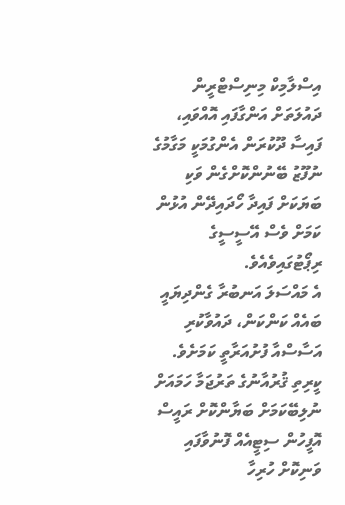އިސްލާމިކް މިނިސްޓްރީން ދައުލަތަށް އަންގާފައި އޮއްވައި، ފައިސާ ދޫކުރަން އެންގުމަކީ މަގާމުގެ ނުފޫޒު ބޭނުންކޮށްގެން ވަކި ބަޔަކަށް ފައިދާ ހޯދައިދޭން އުޅުން ކަމަށް ވެސް އޭސީސީގެ ރިޕޯޓުގައިވެއެވެ.
އެ މައްސަލަ އަނބުރާ ގެންދިޔައީ  ބައެއް ކަންކަން، ދައުވާކުރި އަސާސްއާ ފުށުއަރާތީ ކަމަށެވެ. ކީރިތި ޤުރުއާނުގެ ތަރުޖަމާ ހަމައަށް ނުލިބޭކަމަށް ބަޔާންކޮށް ރައީސް އޮފީހުން ސިޓީއެއް ފޮނުވާފައި ވަނިކޮށް ހުރިހާ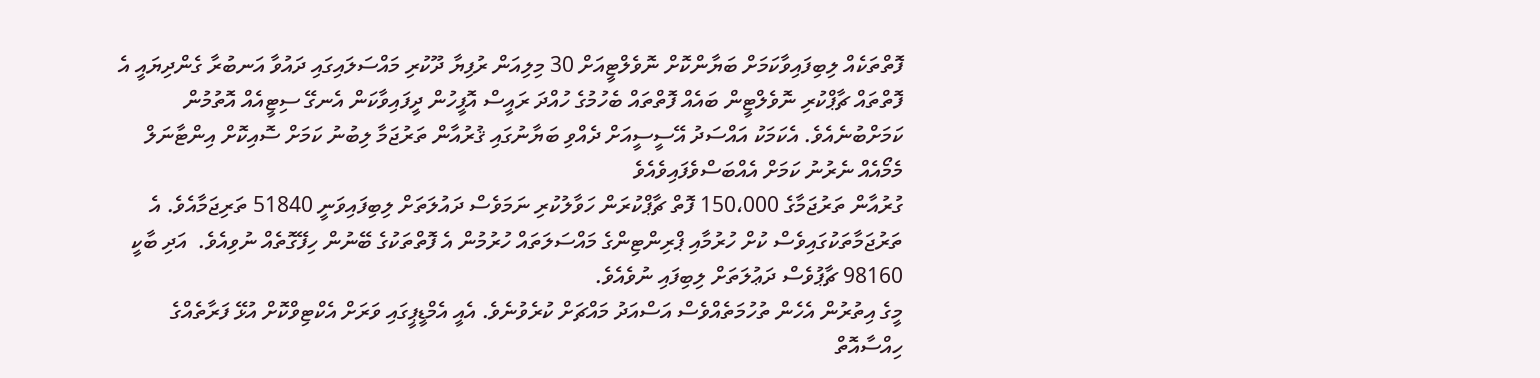ފޮތްތަކެއް ލިބިފައިވާކަމަށް ބަޔާންކޮށް ނޮވެލްޓީއަށް 30 މިލިއަން ރުފިޔާ ދޫކުރި މައްސަލައިގައި ދައުވާ އަނބުރާ ގެންދިޔައީ އެ ފޮތްތައް ޗާޕްކުރި ނޮވެލްޓީން ބައެއް ފޮތްތައް ބެހުމުގެ ހުއްދަ ރައީސް އޮފީހުން ދީފައިވާކަން އެނގޭ ސިޓީއެއް އޮތުމުން ކަމަށްބުނެއެވެ. އެކަމަކު އައްސަދު އޭސީސީއަށް ދެއްވި ބަޔާނުގައި ޤުރުއާން ތަރުޖަމާ ލިބުނު ކަމަށް ސޮއިކޮށް އިންޓާނަލް މެމޯއެއް ނެރުނު ކަމަށް އެއްބަސްވެފައިވެއެވެ
ގުރުއާން ތަރުޖަމާގެ 150،000 ފޮތް ޗާޕްކުރަން ހަވާލުކުރި ނަމަވެސް ދައުލަތަށް ލިބިފައިވަނީ 51840 ތަރިޖަމާއެވެ. އެ ތަރުޖަމާތަކުގައިވެސް ކުށް ހުރުމާއި ޕްރިންޓިންގެ މައްސަލަތައް ހުރުމުން އެ ފޮތްތަކުގެ ބޭނުން ހިފޭގޮތެއް ނުވިއެވެ.  އަދި ބާކީ 98160 ޗާޕުވެސް ދަޢުލަތަށް ލިބިފައި ނުވެއެވެ.
މީގެ އިތުރުން އެހެން ތުހުމަތެއްވެސް އަސްއަދު މައްޗަށް ކުރެވުނެވެ. އެއީ އެމްޑީޕީގައި ވަރަށް އެކްޓިވްކޮށް އުޅޭ ފަރާތެއްގެ ހިއްސާއޮތް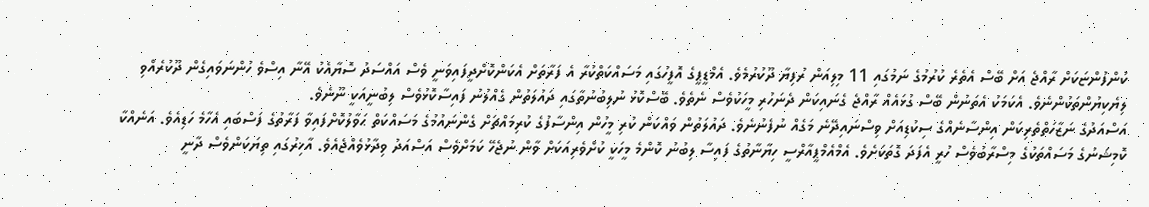ކުންފުންޏަކަށް ރާއްޖެ އަށް ބޭސް އެތެރެ ކުރުމުގެ ނަމުގައި 11 މިލިއަން ރުފިޔާ ދޫކުރުމެވެ. އެމްޑީޕީގެ އޮފީހުގައި މަސައްކަތްކުރާ އެ ފަރާތަށް އެކަންކޮށްދީފައިވަނީ ވެސް އައްސަދު ސޮޔާއެކު އޭނާ އިސްވެ ހުންނަވައިގެން ދޫކުރެއްވި ލިޔެކިޔުންތަކުންނެވެ. އެކަމަކު އެތަނުން ބޭސް ގުޅައެއް ރާއްޖެ ގެނައިކަން ދެނަހުރި މީހަކުވެސް ނެތެވެ. ބޭސްކޮޅު ނުލިބުނުތާގައި ދައުލަތުން ގެއްލުނު ފައިސާކޮޅުވެސް ލިބުނީއަކީ ނޫނެވެ.
އަސްއަދުގެ ނަޒާހަތްތެރިކަން އިންސާނެއްގެ ސިކުޑިއަށް ވިސްނައިދޭނެ މަގެއް ނުފެނުނެވެ. ދައުލަތުން ވައްކަން ކުރި މީހުން އިންސާފުގެ ކުރިމައްޗަށް ގެންނައުމުގެ މަސައްކަތް ޙަވާލުކޮށްފައިވާ ފަރާތުގެ ފަސްބައި އެހާމެ ހަޑިއެވެ. އަނެއްކާ ކޮމިޝަނުގެ މަސައްތަކުގެ މިސްރާބުވެސް ހުރީ އެފަދަ ގޮތަކަށެވެ. އެމްއެމްޕީއާރްސީ ހިޔާނާތުގެ ފައިސާ ލިބުނު ކޮންމެ މީހަކީ ކުށްވެރިއަކަށް ވާން ނުޖެހޭ ކަމަށްވެސް އަސްއަދު ވިދާޅުވެއްޖެއެވެ. އާޚިރުގައި ތިޔަކަންވެސް ދާނީ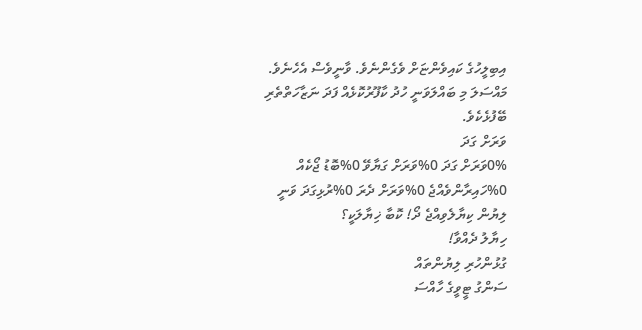އިބިލީހުގެ ކައިވެންޏަށް ވެގެންނެވެ. ވާނީވެސް އެހެނެވެ. މައްސަލަ މި ބައްލަވަނީ ހުދު ކާފޫރުކޮޅެއް ފަދަ ނަޒާހަތްތެރި ބޭފުޅެކެވެ.
ވަރަށް ގަދަ
0%ވަރަށް ގަދަ 0%ވަރަށް ގަޔާވޭ 0%ބޮޑު ޖޯކެއް 0%ހައިރާންވެއްޖެ 0%ވަރަށް ދެރަ 0%ރުޅިގަދަ ވަނީ
ލިޔުން ކިޔާލެވިއްޖެ ދޯ! ކޮބާ ޚިޔާލަކީ؟
ހިޔާލު ދެއްވާ!
ގުޅުންހުރި ލިޔުންތައް
ސަންގު ޓީވީގެ ހާއްސަ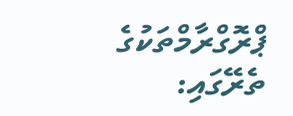ޕްރޮގްރާމްތަކުގެ ތެރޭގައި: